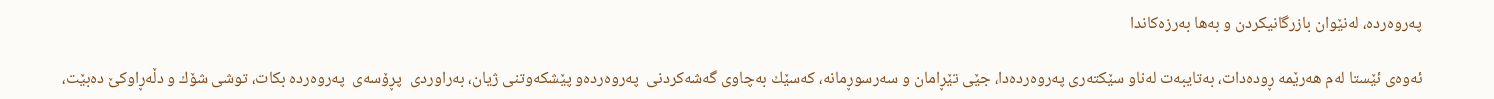په‌روه‌رده‌، له‌نێوان بازرگانیكردن و به‌ها به‌رزه‌كاندا

ئه‌وه‌ی‌ ئێستا له‌م هه‌رێمه‌ ڕوده‌دات، به‌تایبه‌ت له‌ناو سێكته‌ری‌ په‌روه‌رده‌دا، جێی‌ تێڕامان و سه‌رسوڕمانه‌، كه‌سێك به‌چاوی‌ گه‌شه‌كردنی‌  په‌روه‌رده‌و پێشكه‌وتنی‌ ژیان، به‌راوردی‌  پڕۆسه‌ی‌  په‌روه‌رده‌ بكات، توشی‌ شۆك و دڵه‌ڕاوكێ‌ ده‌بێت،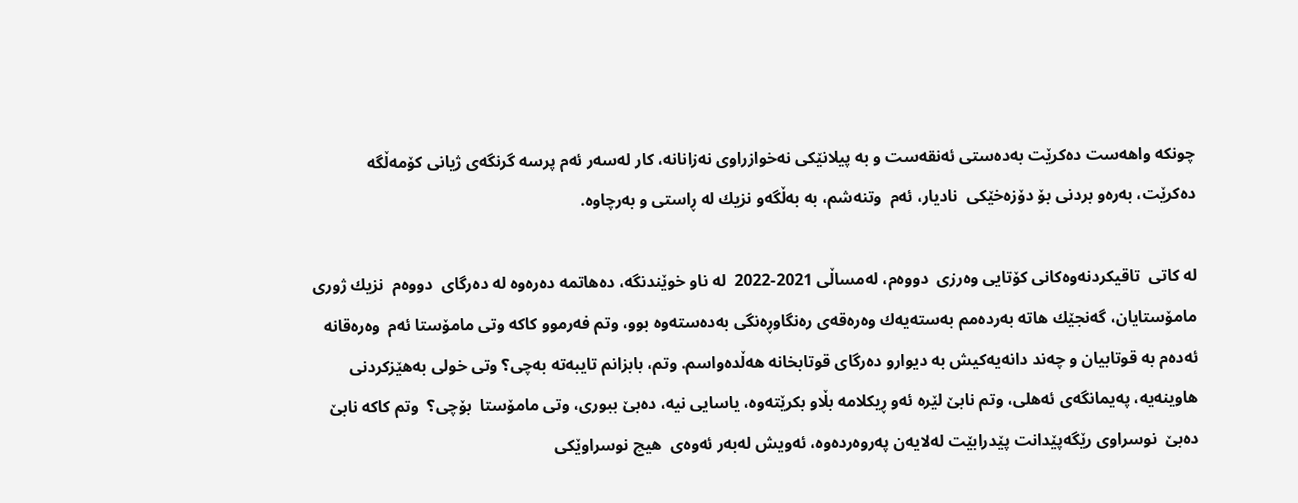چونكه‌ واهه‌ست ده‌كرێت به‌ده‌ستی‌ ئه‌نقه‌ست و به‌ پیلانێكی‌ نه‌خوازراوی‌ نه‌زانانه‌، كار له‌سه‌ر ئه‌م پرسه‌ گرنگه‌ی‌ ژیانی‌ كۆمه‌ڵگه‌ ده‌كرێت، به‌ره‌و بردنی‌ بۆ دۆزه‌خێكی‌  نادیار، ئه‌م  وتنه‌شم، به‌ به‌ڵگه‌و نزیك له‌ ڕاستی‌ و به‌رچاوه‌.

له‌ كاتی‌  تاقیكردنه‌وه‌كانی‌ كۆتایی‌ وه‌رزی‌  دووه‌م، له‌مساڵی‌ 2021-2022  له‌ ناو خوێندنگه‌، ده‌هاتمه‌ ده‌رەوە له‌ ده‌رگای‌  دووه‌م  نزیك ژوری‌  مامۆستایان، گه‌نجێك هاته‌ به‌رده‌مم به‌سته‌یه‌ك وه‌ره‌قه‌ی‌ ره‌نگاوڕه‌نگی‌ به‌ده‌سته‌وه‌ بوو، وتم فه‌رموو كاكه‌ وتی‌ مامۆستا ئه‌م  وه‌ره‌قانه‌ ئه‌ده‌م به‌ قوتابیان و چه‌ند دانه‌یه‌كیش به‌ دیوارو ده‌رگای‌ قوتابخانه‌ هه‌ڵده‌واسم. وتم، بابزانم تایبه‌ته‌ به‌چی‌؟ وتی‌ خولی‌ به‌هێزكردنی‌ هاوینه‌یه‌، په‌یمانگه‌ی‌ ئه‌هلی‌، وتم نابێ‌ لێره‌ ئه‌و ڕیكلامه‌ بڵاو بكرێته‌وه‌، یاسایی نیه‌، ده‌بێ‌ ببوری‌، وتی‌ مامۆستا  بۆچی‌؟  وتم كاكه‌ نابێ‌  ده‌بێ‌  نوسراوی‌ رێگه‌پێدانت پێدرابێت له‌لایه‌ن په‌روه‌رده‌وه‌، ئه‌ویش له‌به‌ر ئه‌وه‌ی‌  هیچ نوسراوێكی‌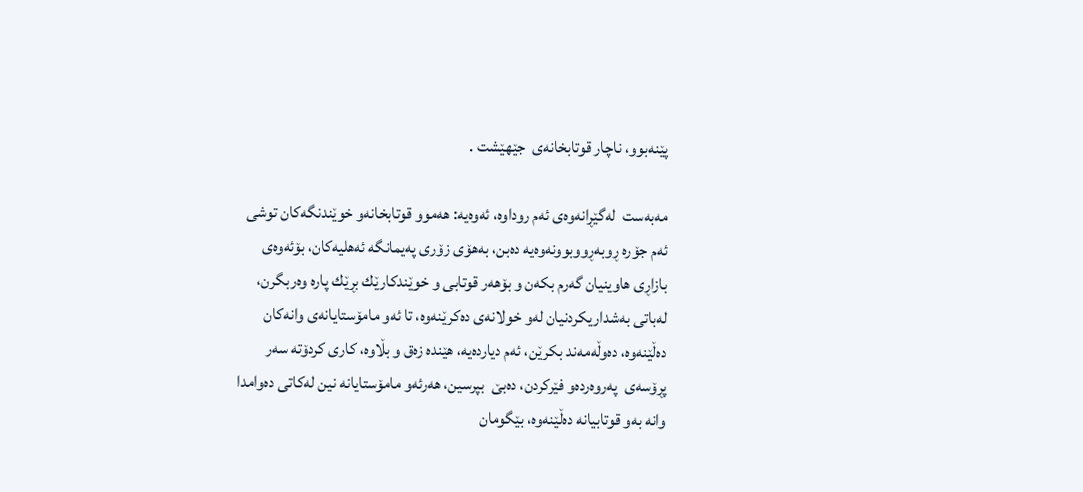پێنه‌بوو، ناچار قوتابخانه‌ی‌  جێهێشت .

مه‌به‌ست  له‌گێڕانه‌وه‌ی‌ ئه‌م روداوه‌، ئه‌وه‌یه‌: هه‌موو قوتابخانه‌و خوێندنگه‌كان توشی‌ ئه‌م جۆره‌ ڕوبه‌ڕووبوونه‌وه‌یه‌ ده‌بن، به‌هۆی‌ زۆری‌ په‌یمانگه‌ ئه‌هلیه‌كان، بۆئه‌وه‌ی‌ بازاڕی‌ هاوینیان گه‌رم بكه‌ن و بۆهه‌ر قوتابی‌ و خوێندكارێك بڕێك پاره‌ وه‌ربگرن، له‌باتی‌ به‌شداریكردنیان له‌و خولانه‌ی‌ ده‌كرێنه‌وه‌، تا ئه‌و مامۆستایانه‌ی‌ وانه‌كان ده‌ڵێنه‌وه‌، ده‌وڵه‌مه‌ند بكرێن، ئه‌م دیارده‌یه‌، هێنده‌ زه‌ق و بڵاوه‌، كاری‌ كردۆته‌ سه‌ر پڕۆسه‌ی‌  په‌روه‌رده‌و فێركردن، ده‌بێ  بپرسین، هه‌رئه‌و مامۆستایانه‌ نین له‌كاتی‌ ده‌وامدا وانه‌ به‌و قوتابیانه‌ ده‌ڵێنه‌وه‌، بێگومان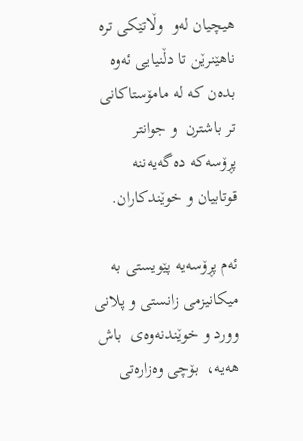هیچیان له‌و  وڵاتێكی‌ تره‌ ناهێنرێن تا دڵنیایی ئه‌وه‌ بده‌ن كه‌ له‌ مامۆستاكانی‌ تر باشترن  و جوانتر پڕۆسه‌كه‌ ده‌گه‌یه‌ننه‌ قوتابیان و خوێندكاران.

ئه‌م پڕۆسه‌یه‌ پێویستی‌ به‌ میكانیزمی‌ زانستی‌ و پلانی‌  وورد و خوێندنه‌وه‌ی‌  باش هه‌یه‌،  بۆچی‌ وه‌زاره‌تی‌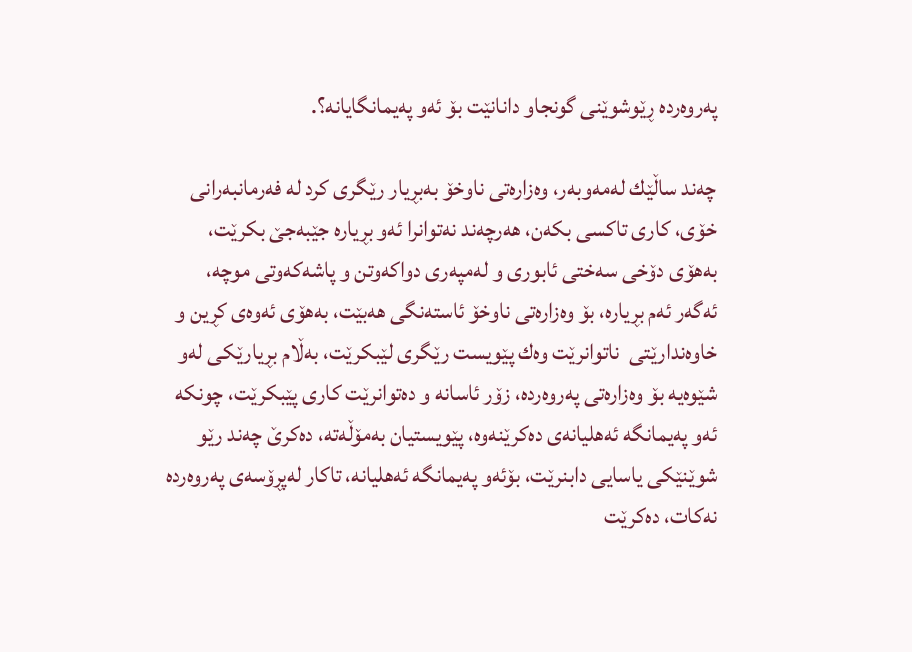په‌روه‌رده‌ ڕێوشوێنی‌ گونجاو دانانێت بۆ ئه‌و په‌یمانگایانه‌؟.

چه‌ند ساڵێك له‌مه‌وبه‌ر، وه‌زاره‌تی‌ ناوخۆ به‌بڕیار رێگری‌ كرد له‌ فه‌رمانبه‌رانی‌ خۆی‌، كاری‌ تاكسی‌ بكه‌ن، هه‌رچه‌ند نه‌توانرا ئه‌و بڕیاره‌ جێبه‌جێ‌ بكرێت، به‌هۆی‌ دۆخی‌ سه‌ختی‌ ئابوری‌ و له‌مپه‌ری‌ دواكه‌وتن و پاشه‌كه‌وتی‌ موچه‌، ئه‌گه‌ر ئه‌م بڕیاره‌، بۆ وه‌زاره‌تی‌ ناوخۆ ئاسته‌نگی‌ هه‌بێت، به‌هۆی‌ ئه‌وه‌ی‌ كڕین و خاوه‌ندارێتی‌  ناتوانرێت وه‌ك پێویست رێگری‌ لێبكرێت، به‌ڵام بڕیارێكی‌ له‌و شێوه‌یه‌ بۆ وه‌زاره‌تی‌ په‌روه‌رده‌، زۆر ئاسانه‌ و ده‌توانرێت كاری پێبكرێت، چونكه‌ ئه‌و په‌یمانگه‌ ئه‌هلیانه‌ی‌ ده‌كرێنه‌وه‌، پێویستیان به‌مۆڵه‌ته‌، ده‌كرێ چه‌ند رێو شوێنێكی‌ یاسایی‌ دابنرێت، بۆئه‌و په‌یمانگه‌ ئه‌هلیانه‌، تاكار له‌پڕۆسه‌ی‌ په‌روه‌رده‌ نه‌كات، ده‌كرێت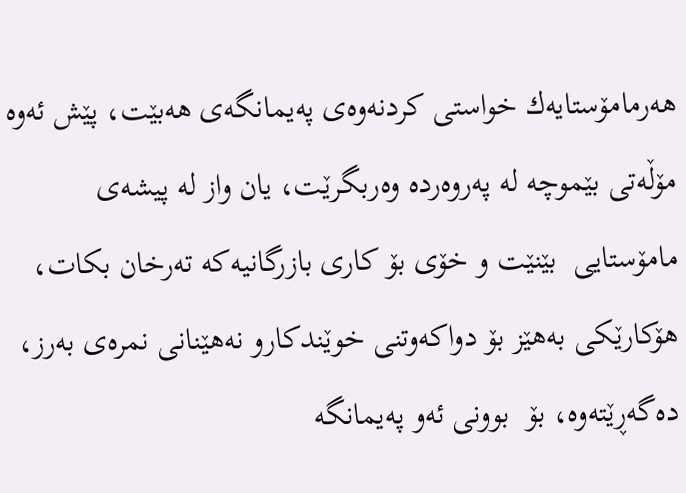هه‌رمامۆستایه‌ك خواستی‌ كردنه‌وه‌ی‌ په‌یمانگه‌ی‌ هه‌بێت، پێش ئه‌وه‌ مۆڵه‌تی‌ بێموچه‌ له‌ په‌روه‌رده‌ وه‌ربگرێت، یان واز له‌ پیشه‌ی‌ مامۆستایی‌  بێنێت و خۆی‌ بۆ كاری‌ بازرگانیه‌كه‌ ته‌رخان بكات، هۆكارێكی‌ به‌هێز بۆ دواكه‌وتنی‌ خوێندكارو نه‌هێنانی‌ نمره‌ی‌ به‌رز، ده‌گه‌ڕێته‌وه‌، بۆ  بوونی‌ ئه‌و په‌یمانگه‌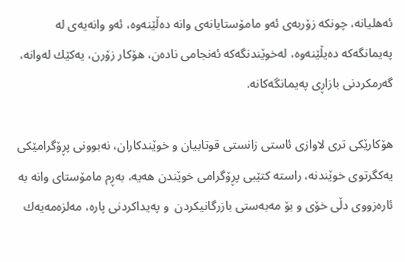ئه‌هلیانه‌، چونكه‌ زۆربه‌ی‌ ئه‌و مامۆستایانه‌ی‌ وانه‌ ده‌ڵێنه‌وه‌، ئه‌و وانه‌یه‌ی‌ له‌ په‌یمانگه‌كه‌ ده‌یڵێنه‌وه‌، له‌خوێندنگه‌كه‌ ئه‌نجامی‌ ناده‌ن، هۆكار زۆرن، یه‌كێك له‌وانه‌، گه‌رمكردنی‌ بازاڕی‌ په‌یمانگه‌كانه‌.

هۆكارێكی‌ تری‌ لاوازی‌ ئاستی‌ زانستی‌ قوتابیان و خوێندكاران، نه‌بوونی‌ پڕۆگرامێكی‌ یه‌كگرتوی‌ خوێندنه‌، راسته‌ كتێبی‌ پڕۆگرامی‌ خوێندن هه‌یه‌، به‌ڕم مامۆستای‌ وانه‌ به‌ ئاره‌زووی‌ دڵی‌ خۆی‌ و بۆ مه‌به‌ستی‌ بازرگانیكردن  و په‌یداكردنی‌ پاره‌، مه‌لزه‌مه‌یه‌ك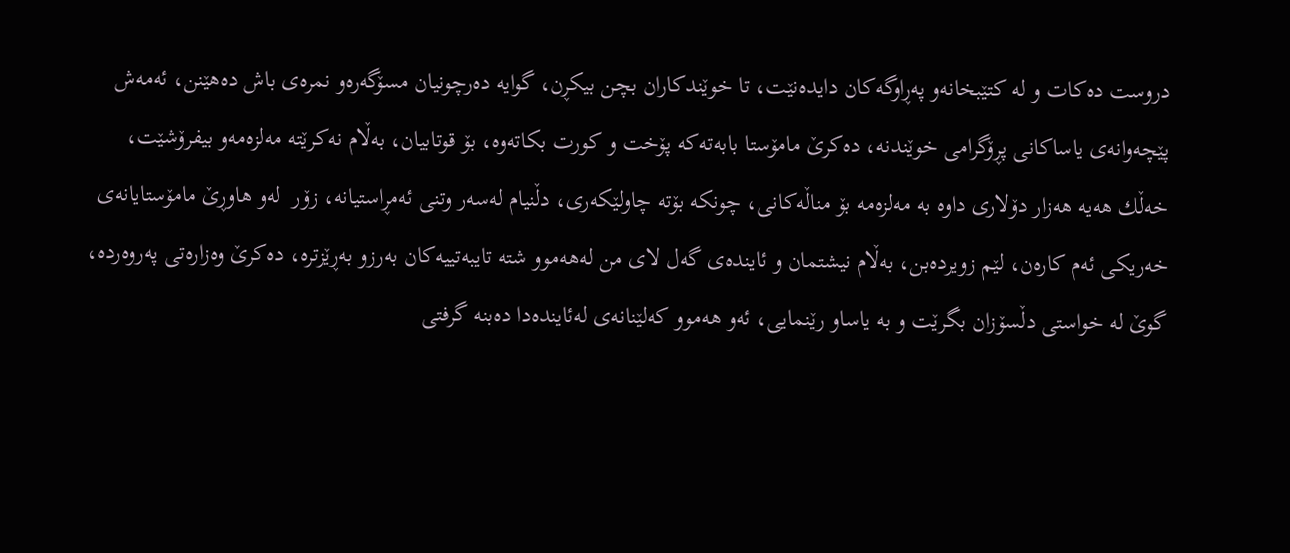دروست ده‌كات و له‌ كتێبخانه‌و په‌ڕاوگه‌كان دایده‌نێت، تا خوێندكاران بچن بیكڕن، گوایه‌ ده‌رچونیان مسۆگه‌ره‌و نمره‌ی‌ باش ده‌هێنن، ئه‌مه‌ش پێچه‌وانه‌ی‌ یاساكانی‌ پڕۆگرامی‌ خوێندنه‌، ده‌كرێ‌ مامۆستا بابه‌ته‌كه‌ پۆخت و كورت بكاته‌وه‌، بۆ قوتابیان، به‌ڵام نه‌كرێته‌ مه‌لزه‌مه‌و بیفرۆشێت، خه‌ڵك هه‌یه‌ هه‌زار دۆلاری‌ داوه‌ به‌ مه‌لزه‌مه‌ بۆ مناڵه‌كانی‌، چونكه‌ بۆته‌ چاولێكه‌ری‌، دڵنیام له‌سه‌ر وتنی‌ ئه‌مڕاستیانه‌، زۆر  له‌و هاوڕێ‌ مامۆستایانه‌ی‌ خه‌ریكی‌ ئه‌م كاره‌ن، لێم زویرده‌بن، به‌ڵام نیشتمان و ئاینده‌ی‌ گه‌ل لای‌ من له‌هه‌موو شته‌ تایبه‌تییه‌كان به‌رزو به‌ڕێزتره‌، ده‌كرێ‌ وه‌زاره‌تی‌ په‌روه‌رده‌، گوێ‌ له‌ خواستی‌ دڵسۆزان بگرێت و به‌ یاساو رێنمایی‌، ئه‌و هه‌موو كه‌لێنانه‌ی‌ له‌ئاینده‌دا ده‌بنه‌ گرفتی‌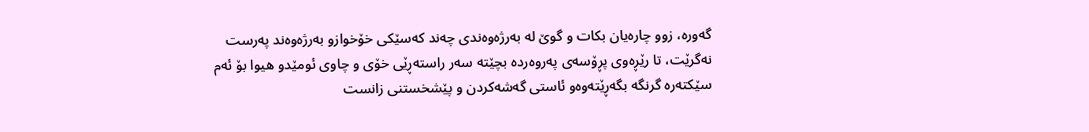گه‌وره‌، زوو چاره‌یان بكات و گوێ‌ له‌ به‌رژه‌وه‌ندی‌ چه‌ند كه‌سێكی‌ خۆخوازو به‌رژه‌وه‌ند په‌رست نه‌گرێت، تا رێڕه‌وی‌ پڕۆسه‌ی‌ په‌روه‌رده‌ بچێته‌ سه‌ر راسته‌ڕێی‌ خۆی‌ و چاوی‌ ئومێدو هیوا بۆ ئه‌م سێكته‌ره‌ گرنگه‌ بگه‌ڕێته‌وه‌و ئاستی‌ گه‌شه‌كردن و پێشخستنی‌ زانست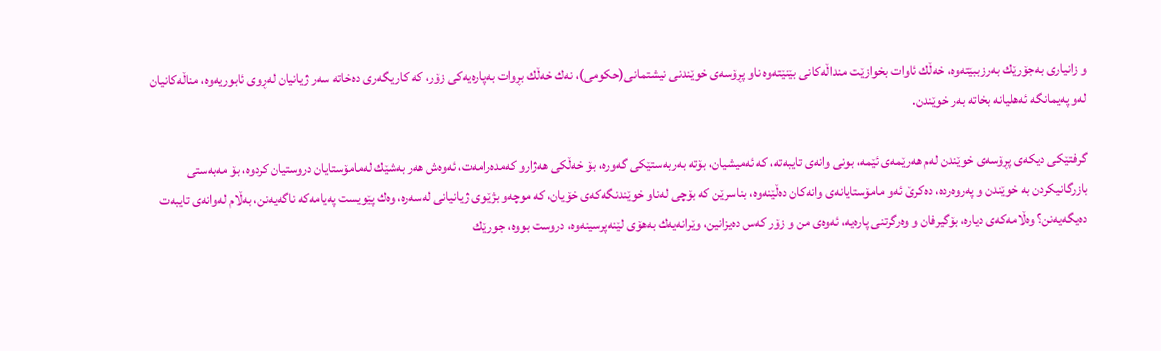و زانیاری‌ به‌جۆرێك به‌رزببێته‌وه‌، خه‌ڵك ئاوات بخوازێت منداڵه‌كانی‌ بێنێته‌وه‌ ناو پڕۆسه‌ی‌ خوێندنی‌ نیشتمانی‌(حكومی‌)، نه‌ك خه‌ڵك بڕوات به‌پاره‌یه‌كی‌ زۆر، كه‌ كاریگه‌ری‌ ده‌خاته‌ سه‌ر ژیانیان له‌ڕوی‌ ئابوریه‌وه‌، مناڵه‌كانیان له‌و په‌یمانگه‌ ئه‌هلیانه‌ بخاته‌ به‌ر خوێندن.

گرفتێكی‌ دیکەى‌ پڕۆسه‌ی‌ خوێندن له‌م هه‌رێمه‌ی‌ ئێمه‌، بونی‌ وانه‌ی‌ تایبه‌ته‌، كه‌ ئه‌میشیان، بۆته‌ به‌ربه‌ستێكی‌ گه‌وره‌، بۆ خه‌ڵكی‌ هه‌ژارو كه‌مده‌رامه‌ت، ئه‌وه‌ش هه‌ر به‌شێك له‌مامۆستایان دروستیان كردوه‌، بۆ مه‌به‌ستی‌ بازرگانیكردن به‌ خوێندن و په‌روه‌رده‌، ده‌كرێ‌ ئه‌و مامۆستایانه‌ی‌ وانه‌كان ده‌ڵێنه‌وه‌، بناسرێن كه‌ بۆچی‌ له‌ناو خوێندنگه‌كه‌ی‌ خۆیان، كه‌ موچه‌و بژێوی‌ ژیانیانی‌ له‌سه‌ره‌، وه‌ك پێویست په‌یامه‌كه‌ ناگه‌یه‌نن، به‌ڵام له‌وانه‌ی‌ تایبه‌ت ده‌یگه‌یه‌نن؟ وه‌ڵامه‌كه‌ی‌ دیاره‌، بۆگیرفان و وه‌رگرتنی‌ پاره‌یه‌، ئه‌وه‌ی‌ من و زۆر كه‌س ده‌یزانین، وێرانه‌یه‌ك به‌هۆی‌ لێنه‌پرسینه‌وه‌، دروست بووه‌، جورێك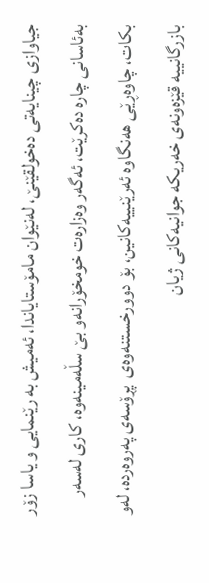جیاوازی‌ چینایه‌تی‌ ده‌خولقێنێ، له‌نێوان مامۆستایاندا، ئه‌میش به‌ رێنمایی‌ و یاسا زۆر به‌ئاسانی‌ چاره‌ ده‌كرێت، ئه‌گه‌ر وه‌زاره‌ت خومخۆرانه‌و بێ سڵه‌مینه‌وه‌، كاری‌ له‌سه‌ر بكات، چاوه‌ڕێی‌ هه‌نگاوه‌ ئه‌رێنییه‌كانین، بۆ دوورخستنه‌وه‌ی‌  پڕۆسه‌ی‌ په‌روه‌رده‌، له‌و بازرگانییه‌ قێزه‌ونه‌ی‌ خه‌ریكه‌ جوانیه‌كانی‌ ژیان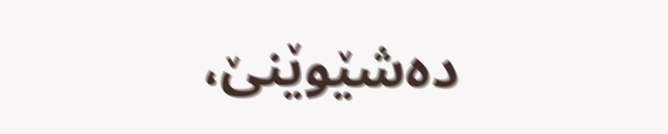ده‌شێوێنێ‌،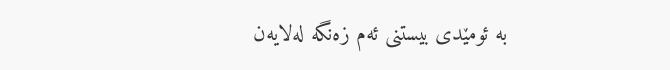به‌ ئومێدی‌ بیستنی‌ ئه‌م زه‌نگه‌ له‌لایه‌ن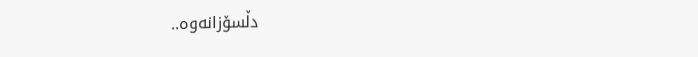دڵسۆزانه‌وه‌..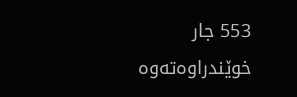553 جار خوێندراوەتەوە